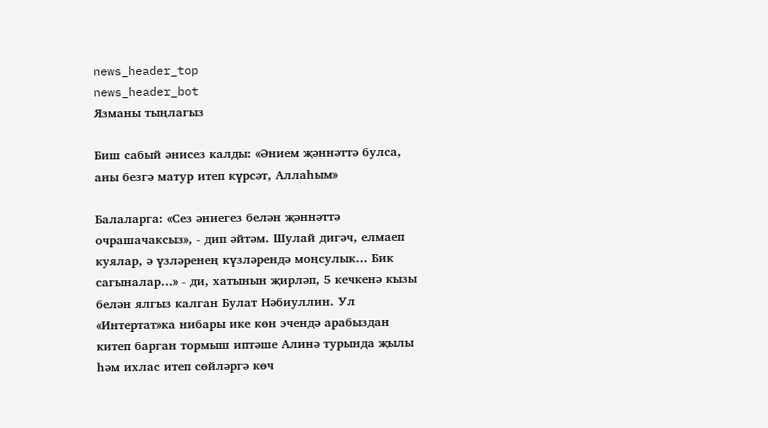news_header_top
news_header_bot
Язманы тыңлагыз

Биш сабый әнисез калды: «Әнием җәннәттә булса, аны безгә матур итеп күрсәт, Аллаһым»

Балаларга: «Сез әниегез белән җәннәттә очрашачаксыз», - дип әйтәм. Шулай дигәч, елмаеп куялар, ә үзләренең күзләрендә моңсулык… Бик сагыналар…» - ди, хатынын җирләп, 5 кечкенә кызы белән ялгыз калган Булат Нәбиуллин. Ул «Интертат»ка нибары ике көн эчендә арабыздан китеп барган тормыш иптәше Алинә турында җылы һәм ихлас итеп сөйләргә көч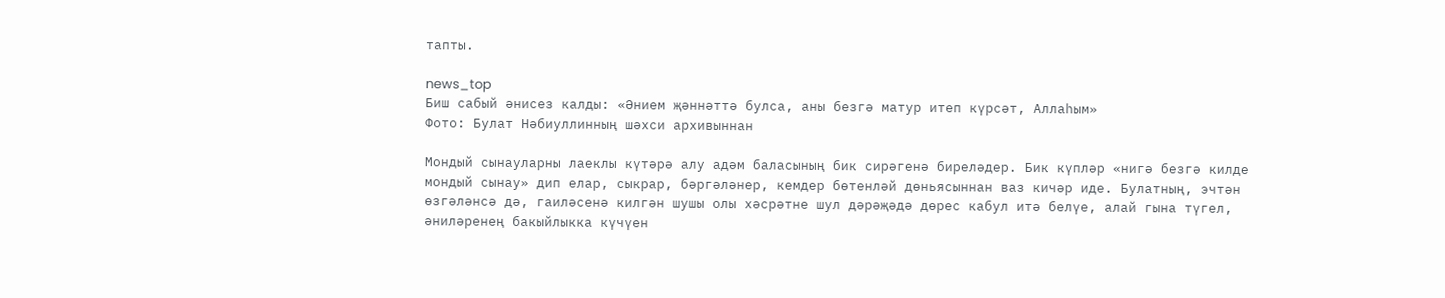тапты.

news_top
Биш сабый әнисез калды: «Әнием җәннәттә булса, аны безгә матур итеп күрсәт, Аллаһым»
Фото: Булат Нәбиуллинның шәхси архивыннан

Мондый сынауларны лаеклы күтәрә алу адәм баласының бик сирәгенә биреләдер. Бик күпләр «нигә безгә килде мондый сынау» дип елар, сыкрар, бәргәләнер, кемдер бөтенләй дөньясыннан ваз кичәр иде. Булатның, эчтән өзгәләнсә дә, гаиләсенә килгән шушы олы хәсрәтне шул дәрәҗәдә дөрес кабул итә белүе, алай гына түгел, әниләренең бакыйлыкка күчүен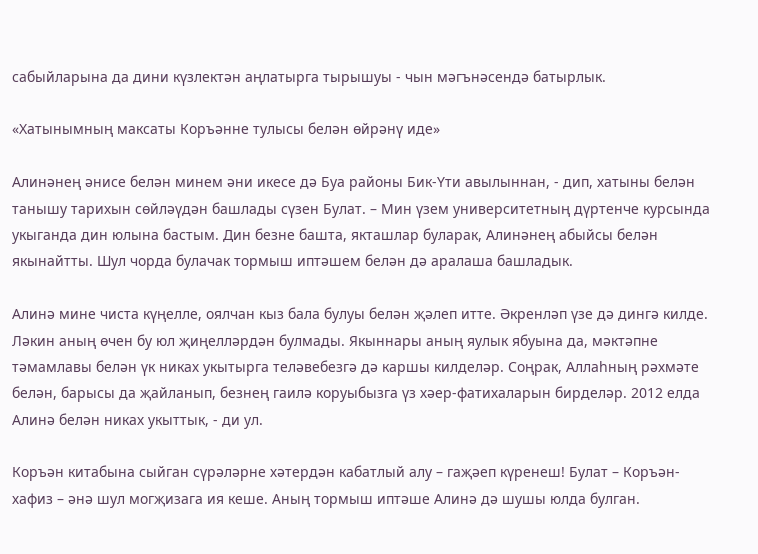сабыйларына да дини күзлектән аңлатырга тырышуы - чын мәгънәсендә батырлык.

«Хатынымның максаты Коръәнне тулысы белән өйрәнү иде»

Алинәнең әнисе белән минем әни икесе дә Буа районы Бик-Үти авылыннан, - дип, хатыны белән танышу тарихын сөйләүдән башлады сүзен Булат. – Мин үзем университетның дүртенче курсында укыганда дин юлына бастым. Дин безне башта, якташлар буларак, Алинәнең абыйсы белән якынайтты. Шул чорда булачак тормыш иптәшем белән дә аралаша башладык.

Алинә мине чиста күңелле, оялчан кыз бала булуы белән җәлеп итте. Әкренләп үзе дә дингә килде. Ләкин аның өчен бу юл җиңелләрдән булмады. Якыннары аның яулык ябуына да, мәктәпне тәмамлавы белән үк никах укытырга теләвебезгә дә каршы килделәр. Соңрак, Аллаһның рәхмәте белән, барысы да җайланып, безнең гаилә коруыбызга үз хәер-фатихаларын бирделәр. 2012 елда Алинә белән никах укыттык, - ди ул.

Коръән китабына сыйган сүрәләрне хәтердән кабатлый алу – гаҗәеп күренеш! Булат – Коръән-хафиз – әнә шул могҗизага ия кеше. Аның тормыш иптәше Алинә дә шушы юлда булган.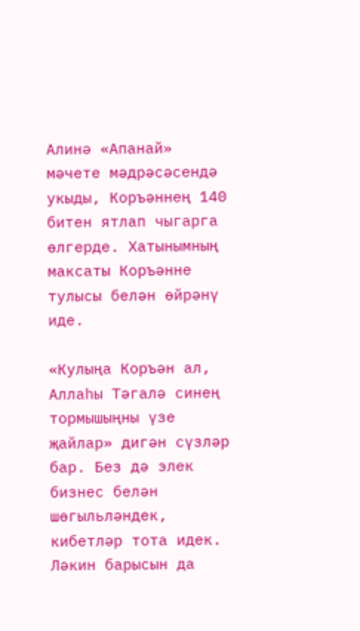Алинә «Апанай» мәчете мәдрәсәсендә укыды, Коръәннең 140 битен ятлап чыгарга өлгерде. Хатынымның максаты Коръәнне тулысы белән өйрәнү иде.

«Кулыңа Коръән ал, Аллаһы Тәгалә синең тормышыңны үзе җайлар» дигән сүзләр бар. Без дә элек бизнес белән шөгыльләндек, кибетләр тота идек. Ләкин барысын да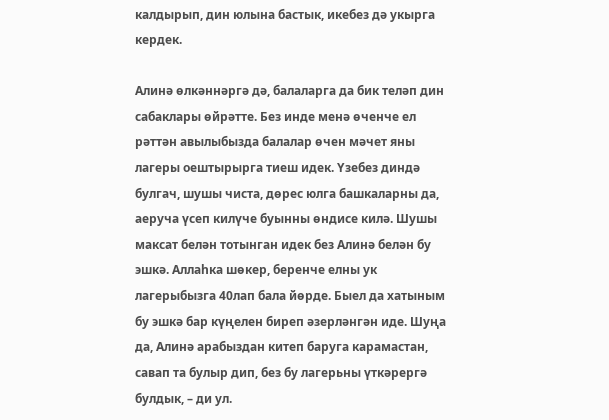калдырып, дин юлына бастык, икебез дә укырга кердек.

Алинә өлкәннәргә дә, балаларга да бик теләп дин сабаклары өйрәтте. Без инде менә өченче ел рәттән авылыбызда балалар өчен мәчет яны лагеры оештырырга тиеш идек. Үзебез диндә булгач, шушы чиста, дөрес юлга башкаларны да, аеруча үсеп килүче буынны өндисе килә. Шушы максат белән тотынган идек без Алинә белән бу эшкә. Аллаһка шөкер, беренче елны ук лагерыбызга 40лап бала йөрде. Быел да хатыным бу эшкә бар күңелен биреп әзерләнгән иде. Шуңа да, Алинә арабыздан китеп баруга карамастан, савап та булыр дип, без бу лагерьны үткәрергә булдык, – ди ул.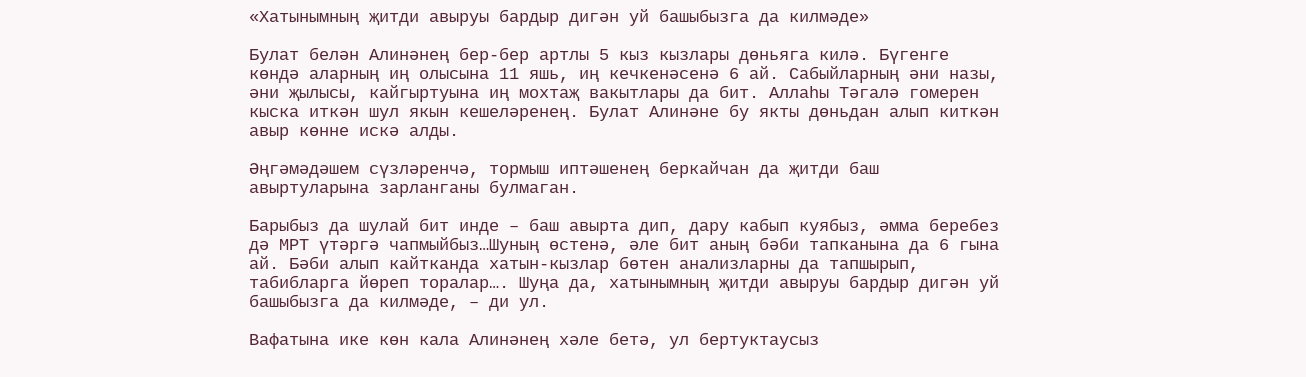«Хатынымның җитди авыруы бардыр дигән уй башыбызга да килмәде»

Булат белән Алинәнең бер-бер артлы 5 кыз кызлары дөньяга килә. Бүгенге көндә аларның иң олысына 11 яшь, иң кечкенәсенә 6 ай. Сабыйларның әни назы, әни җылысы, кайгыртуына иң мохтаҗ вакытлары да бит. Аллаһы Тәгалә гомерен кыска иткән шул якын кешеләренең. Булат Алинәне бу якты дөньдан алып киткән авыр көнне искә алды.

Әңгәмәдәшем сүзләренчә, тормыш иптәшенең беркайчан да җитди баш авыртуларына зарланганы булмаган.

Барыбыз да шулай бит инде – баш авырта дип, дару кабып куябыз, әмма беребез дә МРТ үтәргә чапмыйбыз…Шуның өстенә, әле бит аның бәби тапканына да 6 гына ай. Бәби алып кайтканда хатын-кызлар бөтен анализларны да тапшырып, табибларга йөреп торалар…. Шуңа да, хатынымның җитди авыруы бардыр дигән уй башыбызга да килмәде, – ди ул.

Вафатына ике көн кала Алинәнең хәле бетә, ул бертуктаусыз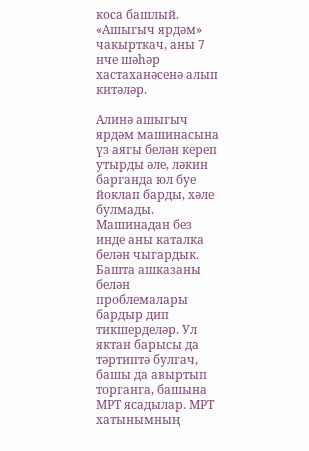коса башлый. «Ашыгыч ярдәм» чакырткач, аны 7 нче шәһәр хастаханәсенә алып китәләр.

Алинә ашыгыч ярдәм машинасына үз аягы белән кереп утырды әле, ләкин барганда юл буе йоклап барды, хәле булмады. Машинадан без инде аны каталка белән чыгардык. Башта ашказаны белән проблемалары бардыр дип тикшерделәр. Ул яктан барысы да тәртиптә булгач, башы да авыртып торганга, башына МРТ ясадылар. МРТ хатынымның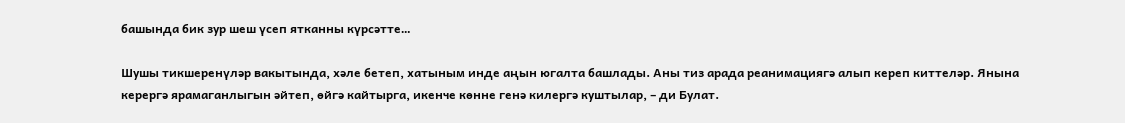башында бик зур шеш үсеп ятканны күрсәтте…

Шушы тикшеренүләр вакытында, хәле бетеп, хатыным инде аңын югалта башлады. Аны тиз арада реанимациягә алып кереп киттеләр. Янына керергә ярамаганлыгын әйтеп, өйгә кайтырга, икенче көнне генә килергә куштылар, – ди Булат.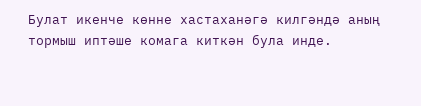Булат икенче көнне хастаханәгә килгәндә аның тормыш иптәше комага киткән була инде.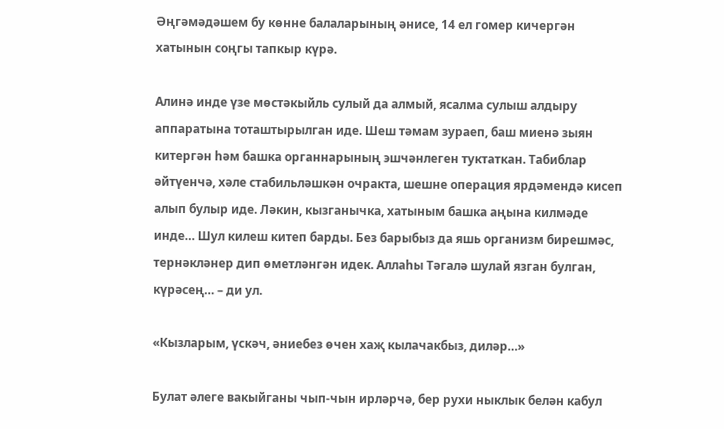Әңгәмәдәшем бу көнне балаларының әнисе, 14 ел гомер кичергән хатынын соңгы тапкыр күрә.

Алинә инде үзе мөстәкыйль сулый да алмый, ясалма сулыш алдыру аппаратына тоташтырылган иде. Шеш тәмам зураеп, баш миенә зыян китергән һәм башка органнарының эшчәнлеген туктаткан. Табиблар әйтүенчә, хәле стабильләшкән очракта, шешне операция ярдәмендә кисеп алып булыр иде. Ләкин, кызганычка, хатыным башка аңына килмәде инде… Шул килеш китеп барды. Без барыбыз да яшь организм бирешмәс, тернәкләнер дип өметләнгән идек. Аллаһы Тәгалә шулай язган булган, күрәсең… – ди ул.

«Кызларым, үскәч, әниебез өчен хаҗ кылачакбыз, диләр…»

Булат әлеге вакыйганы чып-чын ирләрчә, бер рухи ныклык белән кабул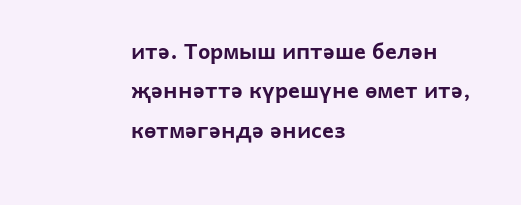итә. Тормыш иптәше белән җәннәттә күрешүне өмет итә, көтмәгәндә әнисез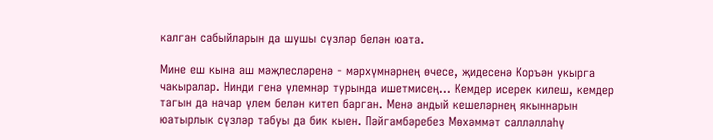калган сабыйларын да шушы сүзләр белән юата.

Мине еш кына аш мәҗлесләренә - мәрхүмнәрнең өчесе, җидесенә Коръән укырга чакыралар. Нинди генә үлемнәр турында ишетмисең… Кемдер исерек килеш, кемдер тагын да начар үлем белән китеп барган. Менә андый кешеләрнең якыннарын юатырлык сүзләр табуы да бик кыен. Пәйгамбәребез Мөхәммәт салләллаһү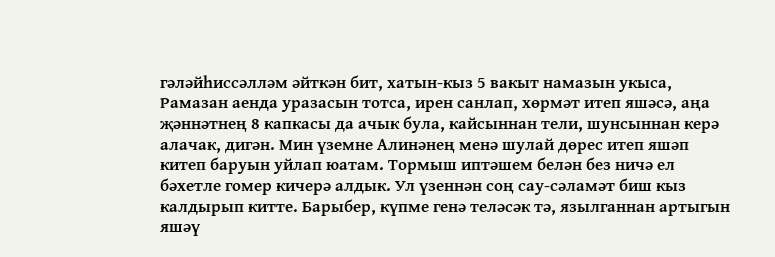гәләйһиссәлләм әйткән бит, хатын-кыз 5 вакыт намазын укыса, Рамазан аенда уразасын тотса, ирен санлап, хөрмәт итеп яшәсә, аңа җәннәтнең 8 капкасы да ачык була, кайсыннан тели, шунсыннан керә алачак, дигән. Мин үземне Алинәнең менә шулай дөрес итеп яшәп китеп баруын уйлап юатам. Тормыш иптәшем белән без ничә ел бәхетле гомер кичерә алдык. Ул үзеннән соң сау-сәламәт биш кыз калдырып китте. Барыбер, күпме генә теләсәк тә, язылганнан артыгын яшәү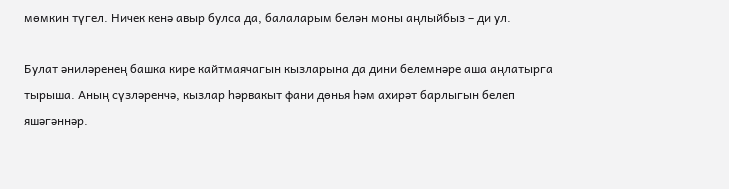мөмкин түгел. Ничек кенә авыр булса да, балаларым белән моны аңлыйбыз – ди ул.

Булат әниләренең башка кире кайтмаячагын кызларына да дини белемнәре аша аңлатырга тырыша. Аның сүзләренчә, кызлар һәрвакыт фани дөнья һәм ахирәт барлыгын белеп яшәгәннәр.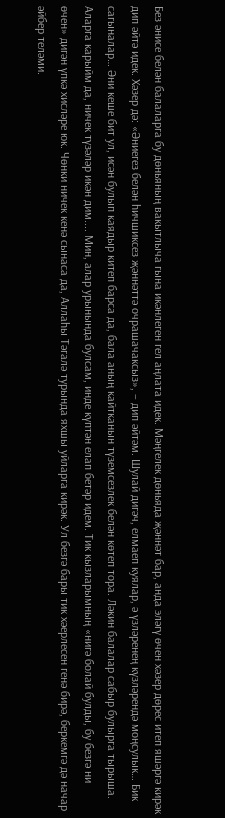Без әнисе белән балаларга бу дөньяның вакытлыча гына икәнлеген гел аңлата идек. Мәңгелек дөньяда җәннәт бар, анда эләгү өчен хәзер дөрес итеп яшәргә кирәк дип әйтә идек. Хәзер дә: «Әниегез белән һичшиксез җәннәттә очрашачаксыз», – дип әйтәм. Шулай дигәч, елмаеп куялар, ә үзләренең күзләрендә моңсулык… Бик сагыналар… Әни кеше бит ул, исән булып каядыр китеп барса да, бала аның кайтканын түземсезлек белән көтеп тора. Ләкин балалар сабыр булырга тырыша. Аларга карыйм да, ничек түзәләр икән дим.... Мин, алар урынында булсам, инде күптән елап бетәр идем. Тик кызларымның «нигә болай булды, бу безгә ни өчен» дигән үпкә хисләре юк. Чөнки ничек кенә сынаса да, Аллаһы Тәгалә турында яхшы уйларга кирәк. Ул безгә бары тик хәерлесен генә бирә, беркемгә дә начар әйбер теләми.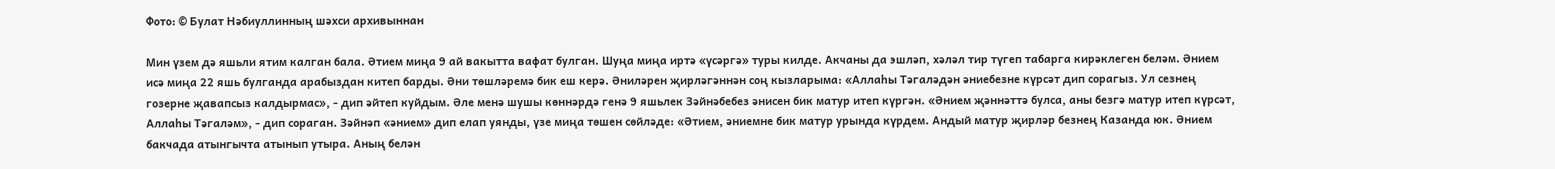Фото: © Булат Нәбиуллинның шәхси архивыннан

Мин үзем дә яшьли ятим калган бала. Әтием миңа 9 ай вакытта вафат булган. Шуңа миңа иртә «үсәргә» туры килде. Акчаны да эшләп, хәләл тир түгеп табарга кирәклеген беләм. Әнием исә миңа 22 яшь булганда арабыздан китеп барды. Әни төшләремә бик еш керә. Әниләрен җирләгәннән соң кызларыма: «Аллаһы Тәгаләдән әниебезне күрсәт дип сорагыз. Ул сезнең гозерне җавапсыз калдырмас», - дип әйтеп куйдым. Әле менә шушы көннәрдә генә 9 яшьлек Зәйнәбебез әнисен бик матур итеп күргән. «Әнием җәннәттә булса, аны безгә матур итеп күрсәт, Аллаһы Тәгаләм», - дип сораган. Зәйнәп «әнием» дип елап уянды, үзе миңа төшен сөйләде: «Әтием, әниемне бик матур урында күрдем. Андый матур җирләр безнең Казанда юк. Әнием бакчада атынгычта атынып утыра. Аның белән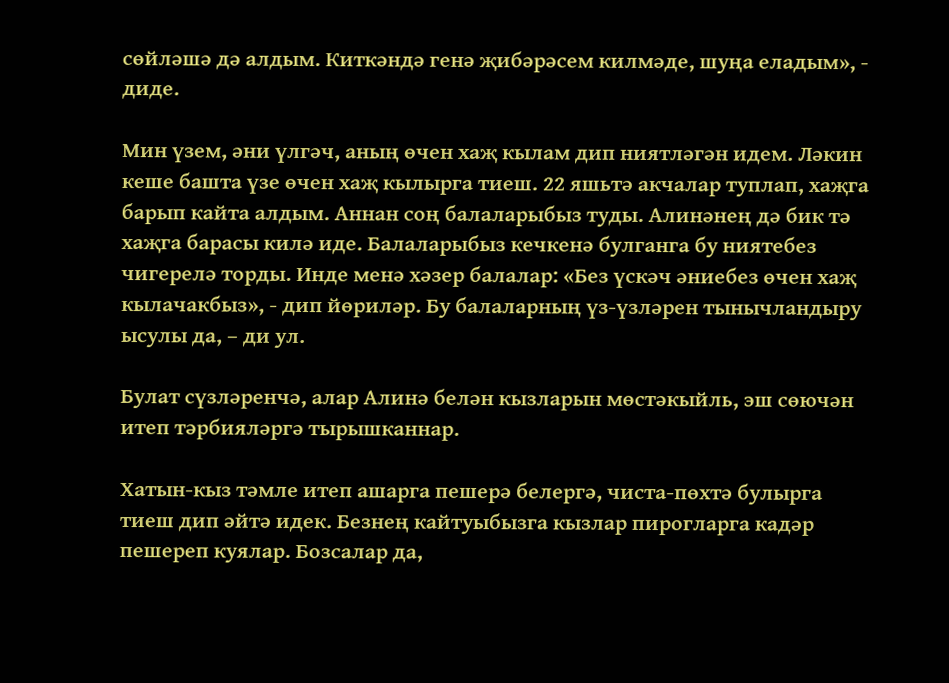сөйләшә дә алдым. Киткәндә генә җибәрәсем килмәде, шуңа еладым», - диде.

Мин үзем, әни үлгәч, аның өчен хаҗ кылам дип ниятләгән идем. Ләкин кеше башта үзе өчен хаҗ кылырга тиеш. 22 яшьтә акчалар туплап, хаҗга барып кайта алдым. Аннан соң балаларыбыз туды. Алинәнең дә бик тә хаҗга барасы килә иде. Балаларыбыз кечкенә булганга бу ниятебез чигерелә торды. Инде менә хәзер балалар: «Без үскәч әниебез өчен хаҗ кылачакбыз», - дип йөриләр. Бу балаларның үз-үзләрен тынычландыру ысулы да, – ди ул.

Булат сүзләренчә, алар Алинә белән кызларын мөстәкыйль, эш сөючән итеп тәрбияләргә тырышканнар.

Хатын-кыз тәмле итеп ашарга пешерә белергә, чиста-пөхтә булырга тиеш дип әйтә идек. Безнең кайтуыбызга кызлар пирогларга кадәр пешереп куялар. Бозсалар да,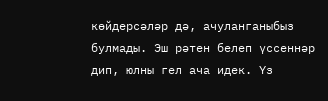көйдерсәләр дә, ачуланганыбыз булмады. Эш рәтен белеп үссеннәр дип, юлны гел ача идек. Үз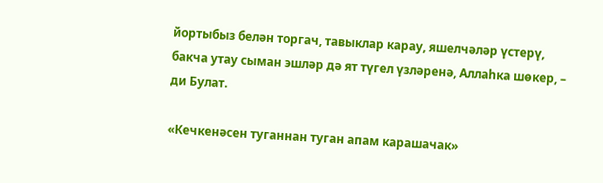йортыбыз белән торгач, тавыклар карау, яшелчәләр үстерү, бакча утау сыман эшләр дә ят түгел үзләренә, Аллаһка шөкер, – ди Булат.

«Кечкенәсен туганнан туган апам карашачак»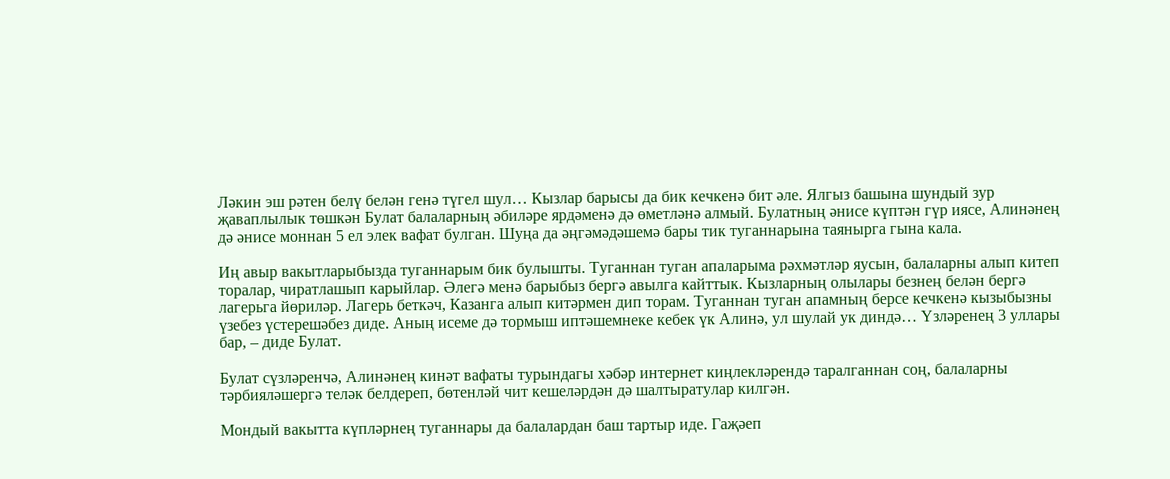Ләкин эш рәтен белү белән генә түгел шул… Кызлар барысы да бик кечкенә бит әле. Ялгыз башына шундый зур җаваплылык төшкән Булат балаларның әбиләре ярдәменә дә өметләнә алмый. Булатның әнисе күптән гүр иясе, Алинәнең дә әнисе моннан 5 ел элек вафат булган. Шуңа да әңгәмәдәшемә бары тик туганнарына таянырга гына кала.

Иң авыр вакытларыбызда туганнарым бик булышты. Туганнан туган апаларыма рәхмәтләр яусын, балаларны алып китеп торалар, чиратлашып карыйлар. Әлегә менә барыбыз бергә авылга кайттык. Кызларның олылары безнең белән бергә лагерьга йөриләр. Лагерь беткәч, Казанга алып китәрмен дип торам. Туганнан туган апамның берсе кечкенә кызыбызны үзебез үстерешәбез диде. Аның исеме дә тормыш иптәшемнеке кебек үк Алинә, ул шулай ук диндә… Үзләренең 3 уллары бар, – диде Булат.

Булат сүзләренчә, Алинәнең кинәт вафаты турындагы хәбәр интернет киңлекләрендә таралганнан соң, балаларны тәрбияләшергә теләк белдереп, бөтенләй чит кешеләрдән дә шалтыратулар килгән.

Мондый вакытта күпләрнең туганнары да балалардан баш тартыр иде. Гаҗәеп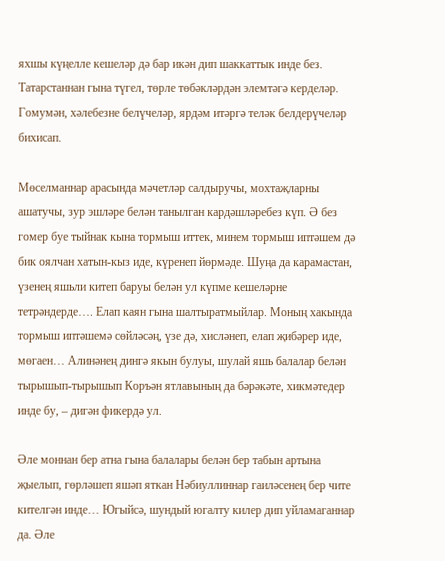яхшы күңелле кешеләр дә бар икән дип шаккаттык инде без. Татарстаннан гына түгел, төрле төбәкләрдән элемтәгә керделәр. Гомумән, хәлебезне белүчеләр, ярдәм итәргә теләк белдерүчеләр бихисап.

Мөселманнар арасында мәчетләр салдыручы, мохтаҗларны ашатучы, зур эшләре белән танылган кардәшләребез күп. Ә без гомер буе тыйнак кына тормыш иттек, минем тормыш иптәшем дә бик оялчан хатын-кыз иде, күренеп йөрмәде. Шуңа да карамастан, үзенең яшьли китеп баруы белән ул күпме кешеләрне тетрәндерде…. Елап каян гына шалтыратмыйлар. Моның хакында тормыш иптәшемә сөйләсәң, үзе дә, хисләнеп, елап җибәрер иде, мөгаен… Алинәнең дингә якын булуы, шулай яшь балалар белән тырышып-тырышып Коръән ятлавының да бәрәкәте, хикмәтедер инде бу, – дигән фикердә ул.

Әле моннан бер атна гына балалары белән бер табын артына җыелып, гөрләшеп яшәп яткан Нәбиуллиннар гаиләсенең бер чите кителгән инде… Югыйсә, шундый югалту килер дип уйламаганнар да. Әле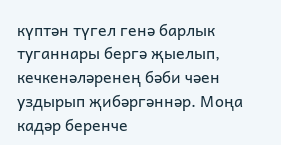күптән түгел генә барлык туганнары бергә җыелып, кечкенәләренең бәби чәен уздырып җибәргәннәр. Моңа кадәр беренче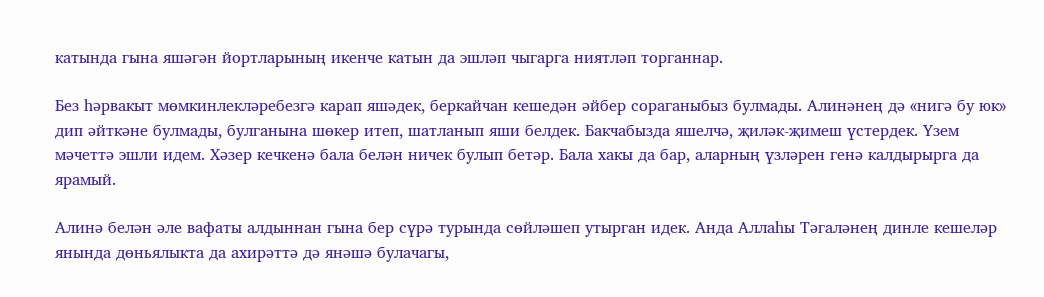катында гына яшәгән йортларының икенче катын да эшләп чыгарга ниятләп торганнар.

Без һәрвакыт мөмкинлекләребезгә карап яшәдек, беркайчан кешедән әйбер сораганыбыз булмады. Алинәнең дә «нигә бу юк» дип әйткәне булмады, булганына шөкер итеп, шатланып яши белдек. Бакчабызда яшелчә, җиләк-җимеш үстердек. Үзем мәчеттә эшли идем. Хәзер кечкенә бала белән ничек булып бетәр. Бала хакы да бар, аларның үзләрен генә калдырырга да ярамый.

Алинә белән әле вафаты алдыннан гына бер сүрә турында сөйләшеп утырган идек. Анда Аллаһы Тәгаләнең динле кешеләр янында дөньялыкта да ахирәттә дә янәшә булачагы,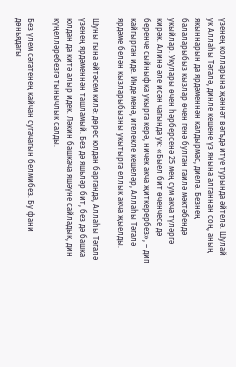үзенең колларына җәннәт вәгъдә итүе турында әйтелә. Шулай ук Аллаһы Тәгалә, динле кешене үз янына алганнан соң, аның якыннарын да ярдәменнән калдырмас, диелә. Безнең балаларыбыз кызлар өчен генә булган гаилә мәктәбендә укыйлар. Укулары өчен һәрберсенә 25 мең сум акча түләргә кирәк. Алинә әле исән чагында ук: «Быел бит өченчесе дә беренче сыйныфка укырга керә, ничек акча җиткерербез», – дип кайгырган иде. Инде менә, игелекле кешеләр, Аллаһы Тәгалә ярдәме белән кызларыбызны укытырга еллык акча җыелды.

Шуны гына әйтәсем килә: дөрес юлдан барганда, Аллаһы Тәгалә үзенең ярдәменнән ташламый. Без дә яшьләр бит, без дә башка юлдан да китә алыр идек. Ләкин башкача яшәүне сайладык, дин күңелләребезгә тынычлык салды.

Без үлем сәгатенең кайчан сугачагын белмибез. Бу фани дөньядагы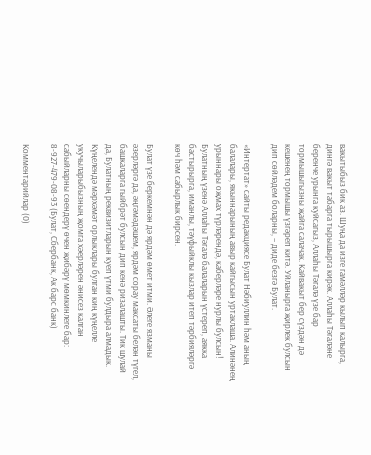вакытыбыз бик аз. Шуңа да изге гамәлләр кылып калырга, дингә вакыт табарга тырышырга кирәк. Аллаһы Тәгаләне беренче урынга куйсагыз, Аллаһы Тәгалә үзе бар тормышыгызны җайга салачак. Кайвакыт бер сүздән дә кешенең тормышы үзгәреп китә. Уйланырга җирлек булсын дип сөйләдем боларны, – диде безгә Булат.

«Интертат» сайты редакциясе Булат Нәбиуллин һәм аның балалары, якыннарының авыр кайгысын уртаклаша. Алинәнең урыннары оҗмах түрләрендә, каберләре нурлы булсын! Булатның үзенә Аллаһы Тәгалә балаларын үстереп, аякка бастырырга, иманлы, тәүфыйклы кызлар итеп тәрбияләргә көч һәм сабырлык бирсен.

Булат үзе беркемнән дә ярдәм өмет итми. Әлеге язманы әзерләргә да, әңгәмәдәшем, ярдәм сорау максаты белән түгел, башкаларга гыйбрәт булсын дип кенә ризалашты. Тик шулай да, Булатның реквизитларын куеп үтми булдыра алмадык. Күңелендә мәрхәмәт орлыклары булган киң күңелле укучыларыбызның җомга хәерләрен әнисез калган сабыйларны сөендерү өчен җибәрү мөмкинлеге бар: 8-927-479-08-93 (Булат, Сбербанк, Ак барс банк)

Комментарийлар (0)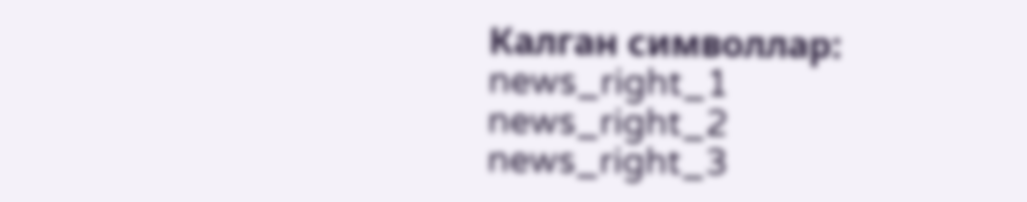Калган символлар:
news_right_1
news_right_2
news_right_3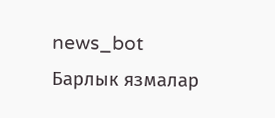news_bot
Барлык язмалар